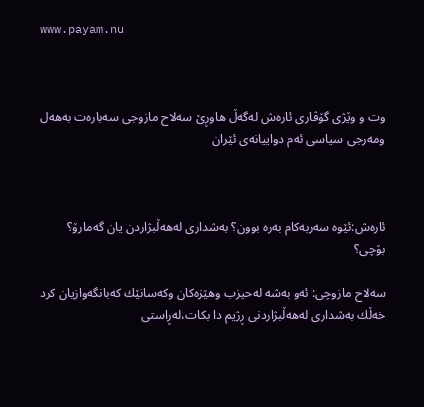www.payam.nu



وت و وێژی گۆڤاری ئاره‌ش له‌گه‌ڵ هاوڕێ سه‌لاح مازوجی سه‌باره‌ت به‌هه‌ل ومه‌رجی سیاسی ئه‌م دواییانه‌ی ئێران



ئاره‌ش:ئێوه‌ سه‌ربه‌كام به‌ره‌ بوون؟ به‌شداری له‌هه‌ڵبژاردن یان گه‌مارۆ؟ بۆچی؟

سه‌لاح مازوچی: ئه‌و به‌شه‌ له‌حیزب وهێزه‌كان وكه‌سانێك كه‌بانگه‌وازیان كرد خه‌ڵك به‌شداری له‌هه‌ڵبژاردنی ڕژیم دا بكات،له‌ڕاستی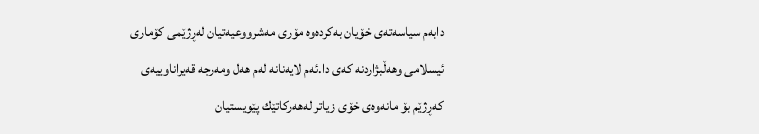دابه‌م سیاسه‌ته‌ی خۆیان به‌كرده‌وه‌ مۆری مه‌شرووعیه‌تیان له‌ڕژێمی كۆماری ئیسلامی وهه‌ڵبژاردنه‌ كه‌ی دا.ئه‌م لایه‌نانه‌ له‌م هه‌ل ومه‌رجه‌ قه‌یراناوییه‌ی كه‌ڕژێم بۆ مانه‌وه‌ی خۆی زیاتر له‌هه‌ركاتێك پێویستیان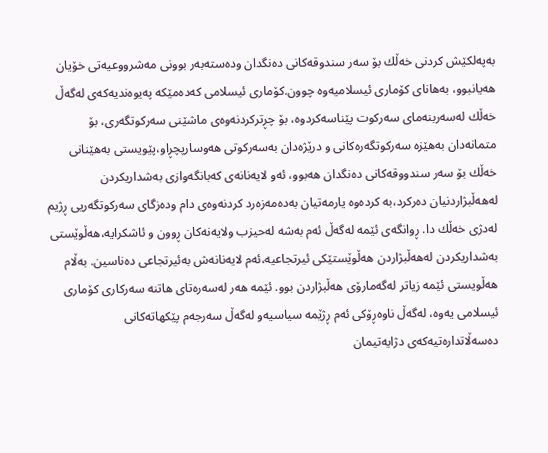به‌په‌لكێش كردنی خه‌ڵك بۆ سه‌ر سندوقه‌كانی ده‌نگدان وده‌سته‌به‌ر بوونی مه‌شرووعیه‌تی خۆیان هه‌یانبوو، به‌هانای كۆماری ئیسلامیه‌وه‌ چوون.كۆماری ئیسلامی كه‌ده‌مێكه‌ په‌یوه‌ندیه‌كه‌ی له‌گه‌ڵ خه‌ڵك له‌سه‌ربنه‌مای سه‌ركوت پێناسه‌كردوه‌، بۆ چڕتركردنه‌وه‌ی ماشێنی سه‌ركوتگه‌ری، بۆ متمانه‌دان به‌هێزه‌ سه‌ركوتگه‌ره‌كانی و درێژه‌دان به‌سه‌ركوتی هه‌وسارپچڕاو،پێویستی به‌هێنانی خه‌ڵك بۆ سه‌ر سندووقه‌كانی ده‌نگدان هه‌بوو، ئه‌و لایه‌نانه‌ی كه‌بانگه‌وازی به‌شداریكردن له‌هه‌ڵبژاردنیان ده‌ركرد،به‌ كرده‌وه‌ یارمه‌تیان به‌ده‌مه‌زه‌رد كردنه‌وه‌ی دام وده‌زگای سه‌ركوتگه‌ریی ڕژیم له‌دژی خه‌ڵك دا. ڕوانگه‌ی ئێمه‌ له‌گه‌ڵ ئه‌م به‌شه‌ له‌حیزب ولایه‌نه‌كان ڕوون و ئاشكرایه‌،هه‌ڵوێستی به‌شداریكردن له‌هه‌ڵبژاردن هه‌ڵوێستێكی ئیرتجاعیه‌،ئه‌م لایه‌نانه‌ش به‌ئیرتجاعی ده‌ناسین. به‌ڵام هه‌ڵویستی ئێمه‌ زیاتر له‌گه‌مارۆی هه‌ڵبژاردن بوو. ئێمه‌ هه‌ر له‌سه‌ره‌تای هاتنه‌ سه‌ركاری كۆماری ئیسلامی یه‌وه‌، له‌گه‌ڵ ناوه‌ڕۆكی ئه‌م ڕژێمه‌ سیاسیه‌و له‌گه‌ڵ سه‌رجه‌م پێكهاته‌كانی ده‌سه‌ڵاتداره‌تیه‌كه‌ی دژایه‌تیمان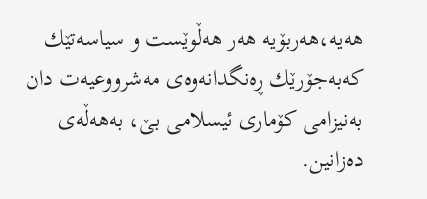هه‌یه‌،هه‌ربۆیه‌ هه‌ر هه‌ڵوێست و سیاسه‌تێك كه‌به‌جۆرێك ڕه‌نگدانه‌وه‌ی مه‌شرووعیه‌ت دان به‌نیزامی كۆماری ئیسلامی بێ، به‌هه‌ڵه‌ی ده‌زانین.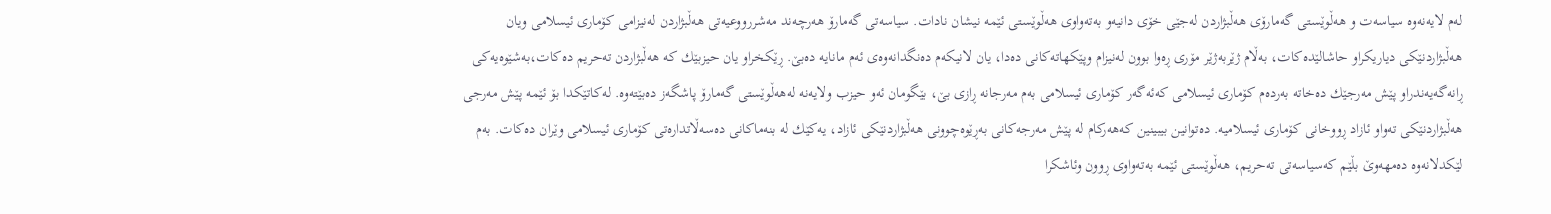له‌م لایه‌نه‌وه‌ سیاسه‌ت و هه‌ڵوێستی گه‌مارۆی هه‌ڵبژاردن له‌جێی خۆی دانیه‌و به‌ته‌واوی هه‌ڵوێستی ئێمه‌ نیشان نادات. سیاسه‌تی گه‌مارۆ هه‌رچه‌ند مه‌شررووعیه‌تی هه‌ڵبژاردن له‌نیزامی كۆماری ئیسلامی ویان هه‌ڵبژاردنێكی دیاریكراو حاشالێده‌كات، به‌ڵام ژێربه‌ژێر مۆری ڕه‌وا بوون له‌نیزام وپێكهاته‌كانی ده‌دا، یان لانیكه‌م ده‌نگدانه‌وه‌ی ئه‌م مانایه‌ ده‌بێ. ڕێكخراو یان حیزبێك كه‌ هه‌ڵبژاردن ته‌حریم ده‌كات،به‌شێوه‌یه‌كی ڕانه‌گه‌یه‌ندراو پێش مه‌رجێك ده‌خاته‌ به‌رده‌م كۆماری ئیسلامی كه‌ئه‌گه‌ر كۆماری ئیسلامی به‌م مه‌رجانه‌ ڕازی بێ، بێگومان ئه‌و حیزب ولایه‌نه‌ له‌هه‌ڵوێستی گه‌مارۆ پاشگه‌ز ده‌بێته‌وه‌. له‌كاتێكدا بۆ ئێمه‌ پێش مه‌رجی هه‌ڵبژاردنێكی ته‌واو ئازاد ڕووخانی كۆماری ئیسلامیه‌. ده‌توانین بیبینین كه‌هه‌ركام له‌ پێش مه‌رجه‌كانی به‌ڕێوه‌چوونی هه‌ڵبژاردنێكی ئازاد، یه‌كێك له‌ بنه‌ماكانی ده‌سه‌ڵاتداره‌تی كۆماری ئیسلامی وێران ده‌كات. به‌م لێكدلانه‌وه‌ ده‌مهه‌وێ بڵێم كه‌سیاسه‌تی ته‌حریم، هه‌ڵوێستی ئێمه‌ به‌ته‌واوی ڕوون وئاشكرا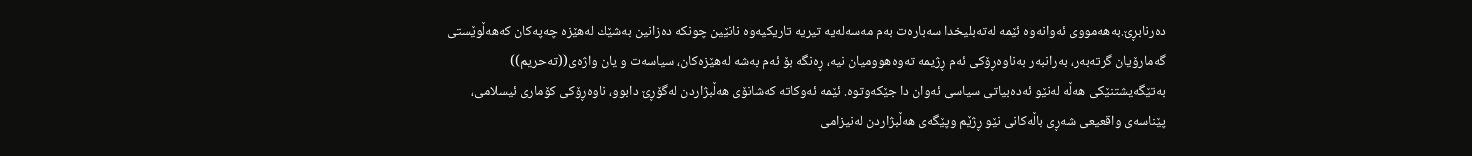ده‌رنابڕێ.به‌هه‌مووی ئه‌وانه‌وه‌ ئێمه‌ له‌ته‌بلیخدا سه‌باره‌ت به‌م مه‌سه‌له‌یه‌ تیریه‌ تاریكیه‌وه‌ نانێین چونكه‌ ده‌زانین به‌شێك له‌هێزه‌ چه‌په‌كان كه‌هه‌ڵوێستی گه‌مارۆیان گرته‌به‌ر، به‌رانبه‌ر به‌ناوه‌ڕۆكی ئه‌م ڕژیمه‌ ته‌وه‌هوومیان نیه‌، ڕه‌نگه‌ بۆ ئه‌م به‌شه‌ له‌هێزه‌كان، سیاسه‌ت و یان واژه‌ی((ته‌حریم)) به‌تێگه‌یشتنێكی هه‌ڵه‌ له‌نێو ئه‌ده‌بیاتی سیاسی ئه‌وان دا جێكه‌وتوه‌. ئێمه‌ ئه‌وكاته‌ كه‌شانۆی هه‌ڵبژاردن له‌گۆڕێ دابوو، ناوه‌ڕۆكی كۆماری ئیسلامی، پێناسه‌ی واقعیعی شه‌ڕی باڵه‌كانی نێو ڕژێم وپێگه‌ی هه‌ڵبژاردن له‌نیزامی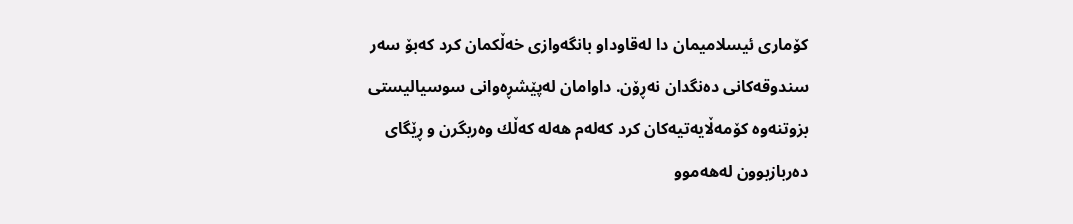كۆماری ئیسلامیمان دا له‌قاوداو بانگه‌وازی خه‌ڵكمان كرد كه‌بۆ سه‌ر سندوقه‌كانی ده‌نگدان نه‌ڕۆن. داوامان له‌پێشڕه‌وانی سوسیالیستی بزوتنه‌وه‌ كۆمه‌ڵایه‌تیه‌كان كرد كه‌له‌م هه‌له‌ كه‌ڵك وه‌ربگرن و ڕێگای ده‌ربازبوون له‌هه‌موو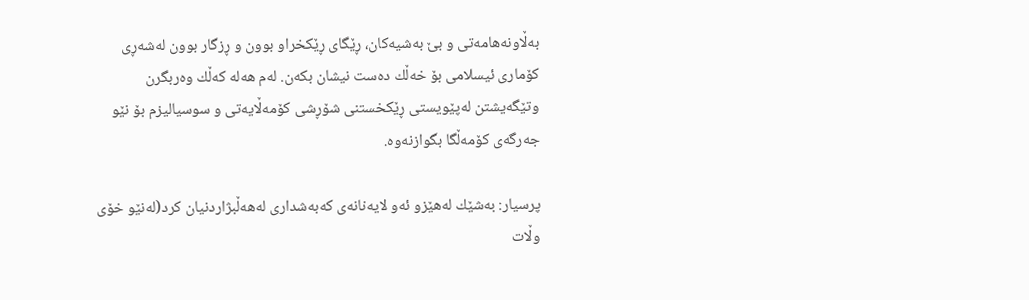به‌ڵاونه‌هامه‌تی و بێ به‌شیه‌كان، ڕێگای ڕێكخراو بوون و ڕزگار بوون له‌شه‌ڕی كۆماری ئیسلامی بۆ خه‌ڵك ده‌ست نیشان بكه‌ن. له‌م هه‌له‌ كه‌ڵك وه‌ربگرن وتێگه‌یشتن له‌پێویستی ڕێكخستنی شۆڕشی كۆمه‌ڵایه‌تی و سوسیالیزم بۆ نێو جه‌رگه‌ی كۆمه‌ڵگا بگوازنه‌وه‌.

پرسیار: به‌شێك له‌هێزو ئه‌و لایه‌نانه‌ی كه‌به‌شداری له‌هه‌ڵبژاردنیان كرد(له‌نێو خۆی وڵات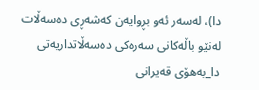دا)، له‌سه‌ر ئه‌و بڕوایه‌ن كه‌شه‌ڕی ده‌سه‌ڵات له‌نێو باڵه‌كانی سه‌ره‌كی ده‌سه‌ڵاتداریه‌تی دا_به‌هۆی قه‌یرانی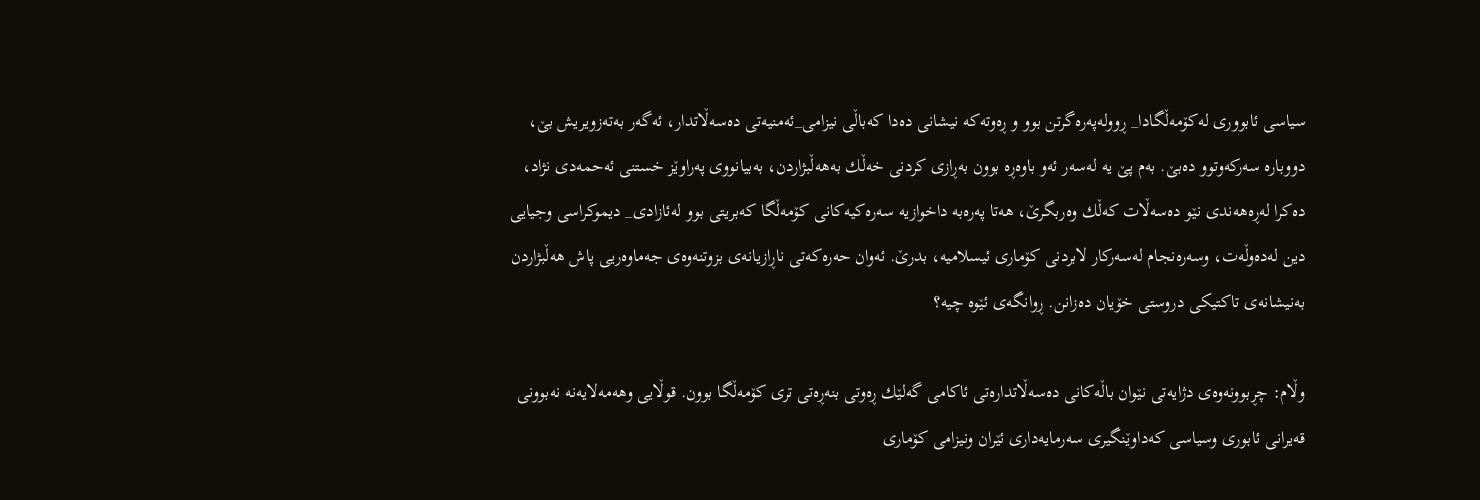سیاسی ئابووری له‌كۆمه‌ڵگادا_ ڕووله‌په‌ره‌گرتن بوو و ڕه‌وته‌كه‌ نیشانی ده‌دا كه‌باڵی نیزامی_ئه‌منیه‌تی ده‌سه‌ڵاتدار، ئه‌گه‌ر به‌ته‌زویریش بێ، دووباره‌ سه‌ركه‌وتوو ده‌بێ. به‌م پێ یه‌ له‌سه‌ر ئه‌و باوه‌ڕه‌ بوون به‌ڕازی كردنی خه‌ڵك به‌هه‌ڵبژاردن، به‌بیانووی په‌راوێز خستنی ئه‌حمه‌دی نژاد، ده‌كرا له‌ڕه‌هه‌ندی نێو ده‌سه‌ڵات كه‌ڵك وه‌ربگرێ، هه‌تا په‌ره‌به‌ داخوازیه‌ سه‌ره‌كیه‌كانی كۆمه‌ڵگا كه‌بریتی بوو له‌ئازادی_ دیموكراسی وجیایی دین له‌ده‌وڵه‌ت، وسه‌ره‌نجام له‌سه‌ركار لابردنی كۆماری ئیسلامیه‌، بدرێ. ئه‌وان حه‌ره‌كه‌تی ناڕازیانه‌ی بزوتنه‌وه‌ی جه‌ماوه‌ریی پاش هه‌ڵبژاردن به‌نیشانه‌ی تاكتیكی دروستی خۆیان ده‌زانن. ڕوانگه‌ی ئێوه‌ چیه‌؟

وڵام: چڕبوونه‌وه‌ی دژایه‌تی نێوان باڵه‌كانی ده‌سه‌ڵاتداره‌تی ئاكامی گه‌لێك ڕه‌وتی بنه‌ڕه‌تی تری كۆمه‌ڵگا بوون. قوڵایی وهه‌مه‌لایه‌نه‌ نه‌بوونی قه‌یرانی ئابوری وسیاسی كه‌داوێنگیری سه‌رمایه‌داری ئێران ونیزامی كۆماری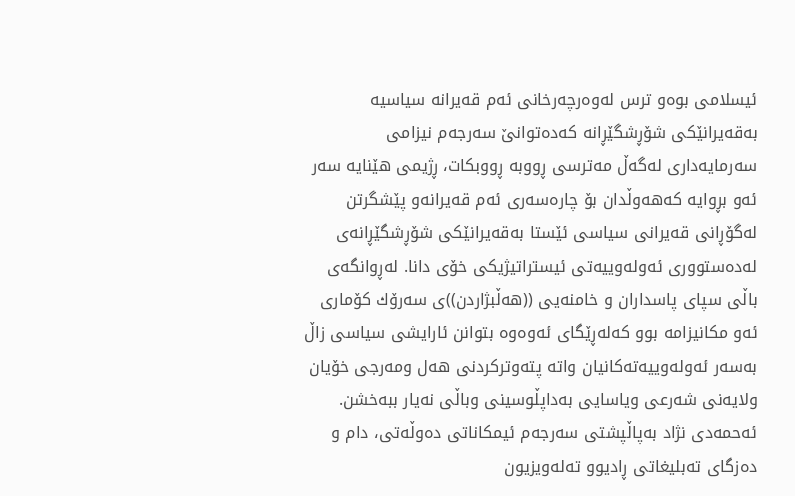ئیسلامی بوه‌و ترس له‌وه‌رچه‌رخانی ئه‌م قه‌یرانه‌ سیاسیه‌ به‌قه‌یرانێكی شۆڕشگێڕانه‌ كه‌ده‌توانێ سه‌رجه‌م نیزامی سه‌رمایه‌داری له‌گه‌ڵ مه‌ترسی ڕووبه‌ ڕووبكات، ڕژیمی هێنایه‌ سه‌ر ئه‌و بڕوایه‌ كه‌هه‌وڵدان بۆ چاره‌سه‌ری ئه‌م قه‌یرانه‌و پێشگرتن له‌گۆڕانی قه‌یرانی سیاسی ئێستا به‌قه‌یرانێكی شۆڕشگێڕانه‌ی له‌ده‌ستووری ئه‌وله‌وییه‌تی ئیستراتیژیكی خۆی دانا. له‌ڕوانگه‌ی باڵی سپای پاسداران و خامنه‌یی ((هه‌ڵبژاردن))ی سه‌رۆك كۆماری ئه‌و مكانیزامه‌ بوو كه‌له‌ڕێگای ئه‌وه‌وه‌ بتوانن ئارایشی سیاسی زاڵ به‌سه‌ر ئه‌وله‌وییه‌ته‌كانیان واته‌ پته‌وتركردنی هه‌ل ومه‌رجی خۆیان ولایه‌نی شه‌رعی ویاسایی به‌داپڵوسینی وباڵی نه‌یار ببه‌خشن. ئه‌حمه‌دی نژاد به‌پاڵپشتی سه‌رجه‌م ئیمكاناتی ده‌وڵه‌تی، دام و ده‌زگای ته‌بلیغاتی ڕادیوو ته‌له‌ویزیون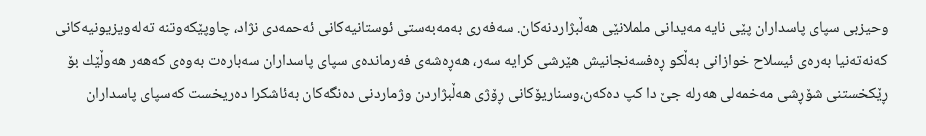وحیزبی سپای پاسداران پێی نایه‌ مه‌یدانی ململانێی هه‌ڵبژاردنه‌كان. سه‌فه‌ری به‌مه‌به‌ستی ئوستانیه‌كانی ئه‌حمه‌دی نژاد، چاوپێكه‌وتنه‌ ته‌له‌ویزیونیه‌كانی كه‌نه‌ته‌نیا به‌ره‌ی ئیسلاح خوازانی به‌ڵكو ڕه‌فسه‌نجانیش هێرشی كرایه‌ سه‌ر، هه‌ڕه‌شه‌ی فه‌رمانده‌ی سپای پاسداران سه‌باره‌ت به‌وه‌ی كه‌هه‌ر هه‌وڵێك بۆ ڕێكخستنی شۆڕشی مه‌خمه‌لی هه‌رله‌ جێ دا كپ ده‌كه‌ن،وسناریۆكانی ڕۆژی هه‌ڵبژاردن وژماردنی ده‌نگه‌كان به‌ئاشكرا ده‌ریخست كه‌سپای پاسداران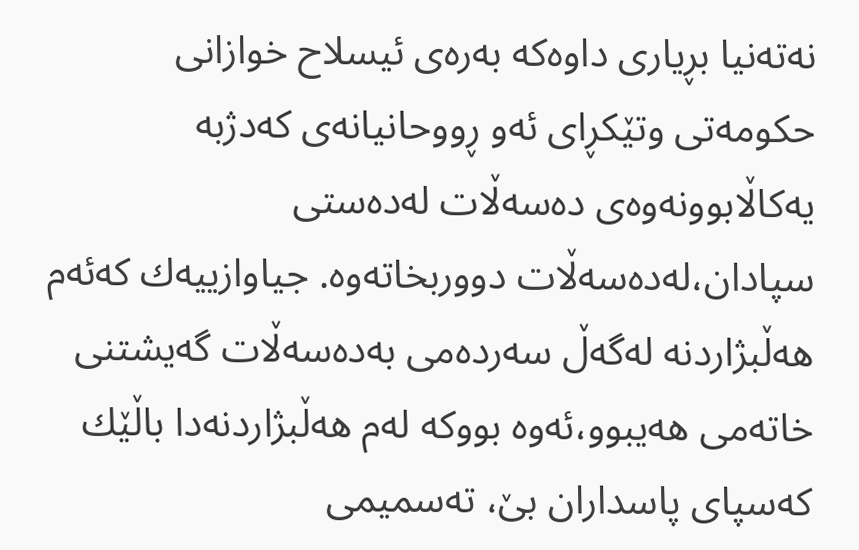نه‌ته‌نیا بڕیاری داوه‌كه‌ به‌ره‌ی ئیسلاح خوازانی حكومه‌تی وتێكڕای ئه‌و ڕووحانیانه‌ی كه‌دژبه‌ یه‌كاڵابوونه‌وه‌ی ده‌سه‌ڵات له‌ده‌ستی سپادان،له‌ده‌سه‌ڵات دووربخاته‌وه‌. جیاوازییه‌ك كه‌ئه‌م هه‌ڵبژاردنه‌ له‌گه‌ڵ سه‌رده‌می به‌ده‌سه‌ڵات گه‌یشتنی خاته‌می هه‌یبوو،ئه‌وه‌ بووكه‌ له‌م هه‌ڵبژاردنه‌دا باڵێك كه‌سپای پاسداران بێ، ته‌سمیمی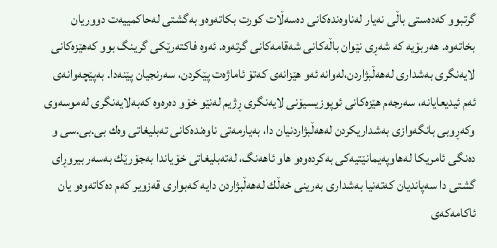گرتبوو كه‌ده‌ستی باڵی نه‌یار له‌ناوه‌نده‌كانی ده‌سه‌ڵات كورت بكاته‌وه‌و به‌گشتی له‌حاكمییه‌ت دووریان بخاته‌وه‌. هه‌ربۆیه‌ كه‌ شه‌ڕی نێوان باڵه‌كانی شه‌قامه‌كانی گرته‌وه‌. ئه‌وه‌ فاكته‌رێكی گرینگ بوو كه‌هێزه‌كانی لایه‌نگری به‌شداری له‌هه‌ڵبژاردن،له‌وانه‌ ئه‌و هێزانه‌ی كه‌تۆ ئاماژه‌ت پێكردن، سه‌رنجیان پێنه‌دا. به‌پێچه‌وانه‌ی ئه‌م ئیدیعایانه‌، سه‌رجه‌م هێزه‌كانی ئوپوزیسیۆنی لایه‌نگری ڕژیم له‌نێو خۆو ده‌ره‌وه‌ كه‌به‌لایه‌نگری له‌موسه‌وی وكه‌ڕوبی بانگه‌وازی به‌شداریكردن له‌هه‌ڵبژاردنیان دا، به‌یارمه‌تی ناوه‌نده‌كانی ته‌بلیغاتی وه‌ك بی.بی.سی و ده‌نگی ئامریكا له‌هاوپه‌یمانێتیه‌كی به‌كرده‌وه‌و هاو ئاهه‌نگ، له‌ته‌بلیغاتی خۆیاندا به‌جۆرێك به‌سه‌ر بیروڕای گشتی دا سه‌پاندیان كه‌ته‌نیا به‌شداری به‌رینی خه‌ڵك له‌هه‌ڵبژاردن دایه‌ كه‌بواری قه‌زویر كه‌م ده‌كاته‌وه‌و یان ئاكامه‌كه‌ی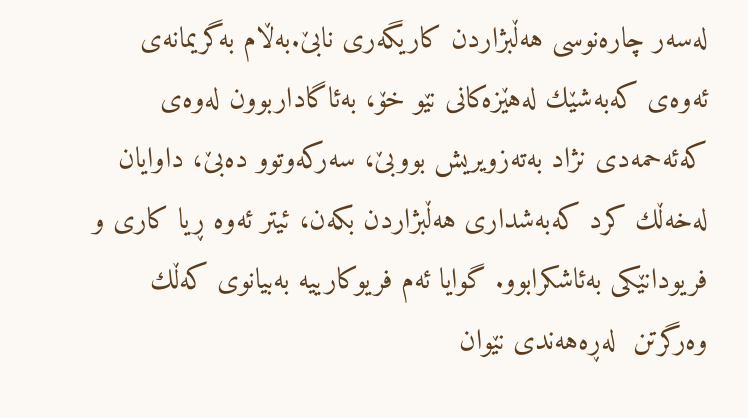له‌سه‌ر چاره‌نوسی هه‌ڵبژاردن كاریگه‌ری نابێ.به‌ڵام به‌گریمانه‌ی ئه‌وه‌ی كه‌به‌شێك له‌هێزه‌كانی نێو خۆ، به‌ئاگاداربوون له‌وه‌ی كه‌ئه‌حمه‌دی نژاد به‌ته‌زویریش بووبێ، سه‌ركه‌وتوو ده‌بێ، داوایان له‌خه‌ڵك كرد كه‌به‌شداری هه‌ڵبژاردن بكه‌ن، ئیتر ئه‌وه‌ ڕیا كاری و فریودانێكی به‌ئاشكرابوو. گوایا ئه‌م فریوكارییه‌ به‌بیانوی كه‌ڵك وه‌رگرتن  له‌ڕه‌هه‌ندی نێوان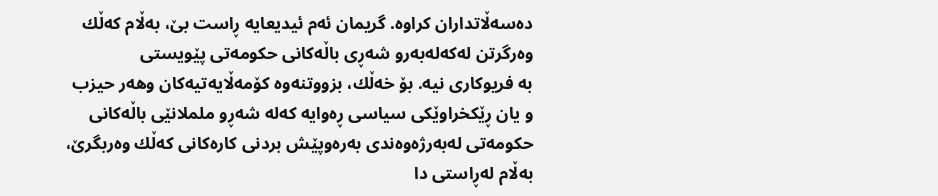ده‌سه‌ڵاتداران كراوه‌. گریمان ئه‌م ئیدیعایه‌ ڕاست بێ، به‌ڵام كه‌ڵك وه‌رگرتن له‌كه‌له‌به‌رو شه‌ڕی باڵه‌كانی حكومه‌تی پێویستی به ‌فریوكاری نیه‌. بۆ خه‌ڵك، بزووتنه‌وه‌ كۆمه‌ڵایه‌تیه‌كان وهه‌ر حیزب و یان ڕێكخراوێكی سیاسی ڕه‌وایه‌ كه‌له‌ شه‌ڕو ململانێی باڵه‌كانی حكومه‌تی له‌به‌رژه‌وه‌ندی به‌ره‌وپێش بردنی كاره‌كانی كه‌ڵك وه‌ربگرێ، به‌ڵام له‌ڕاستی دا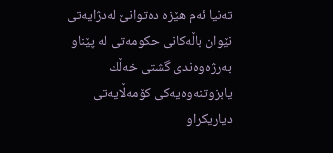ته‌نیا ئه‌م هێزه‌ ده‌توانێ له‌دژایه‌تی نێوان باڵه‌كانی حكومه‌تی له‌ پێناو به‌رژه‌وه‌ندی گشتی خه‌ڵك یابزوتنه‌وه‌یه‌كی كۆمه‌ڵایه‌تی دیاریكراو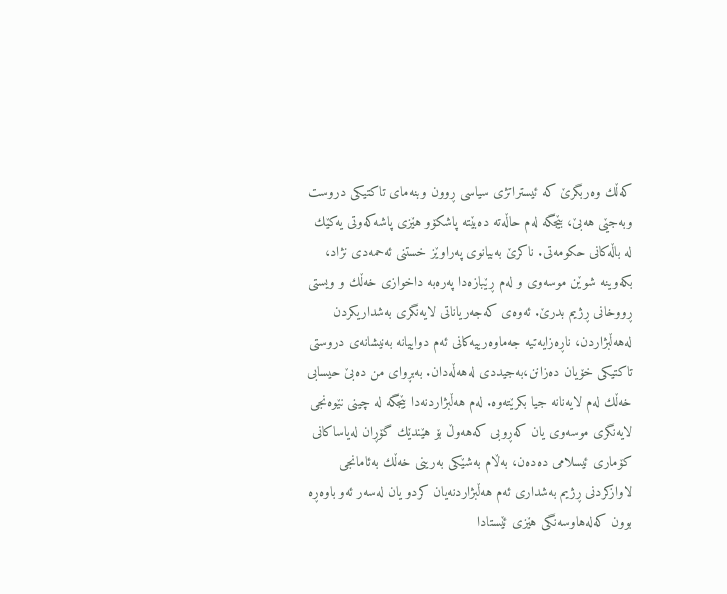كه‌ڵك وه‌ربگرێ كه‌ ئیستراتژی سیاسی ڕوون وبنه‌مای تاكتیكی دروست وبه‌جێی هه‌بێ، بێجگه‌ له‌م حاڵه‌ته‌ ده‌بێته‌ پاشكۆو هێزی پاشه‌كه‌وتی یه‌كێك له‌ باڵه‌كانی حكومه‌تی. ناكرێ به‌بیانوی په‌راوێز خستنی ئه‌حمه‌دی نژاد، بكه‌وینه‌ شوێن موسه‌وی و له‌م ڕێبازه‌دا په‌ره‌به‌ داخوازی خه‌ڵك و ویستی ڕووخانی ڕژیم بدرێ. ئه‌وه‌ی كه‌جه‌ریاناتی لایه‌نگری به‌شداریكردن له‌هه‌ڵبژاردن، ناڕه‌زایه‌تیه‌ جه‌ماوه‌رییه‌كانی ئه‌م دواییانه‌ به‌نیشانه‌ی دروستی تاكتیكی خۆیان ده‌زانن،به‌جیددی له‌هه‌ڵه‌دان. به‌بڕوای من ده‌بێ حیسابی خه‌ڵك له‌م لایه‌نانه‌ جیا بكرێته‌وه‌. له‌م هه‌ڵبژاردنه‌دا بێجگه‌ له‌ چینی نێوه‌نجی لایه‌نگری موسه‌وی یان كه‌ڕوبی كه‌هه‌وڵ بۆ هێندێك گۆڕان له‌یاساكانی كۆماری ئیسلامی ده‌ده‌ن، به‌ڵام به‌شێكی به‌رینی خه‌ڵك به‌ئامانجی لاوازكردنی ڕژیم به‌شداری ئه‌م هه‌ڵبژاردنه‌یان كردو یان له‌سه‌ر ئه‌و باوه‌ڕه‌ بوون كه‌له‌هاوسه‌نگی هێزی ئێستادا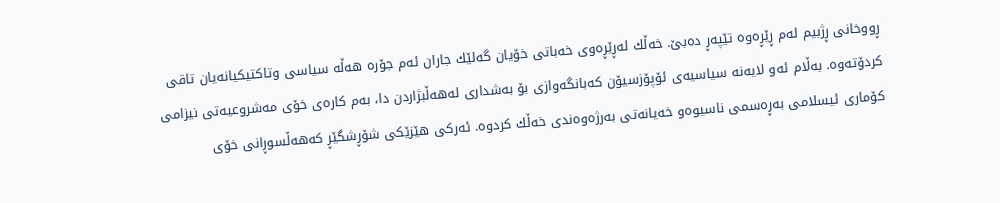ڕووخانی ڕژبیم له‌م ڕێڕه‌وه‌ تێپه‌ڕ ده‌بێ. خه‌ڵك له‌ڕێڕه‌وی خه‌باتی خۆیان گه‌لێك جاران ئه‌م جۆره‌ هه‌ڵه‌ سیاسی وتاكتیكیانه‌یان تاقی كردۆته‌وه‌. به‌ڵام ئه‌و لایه‌نه‌ سیاسیه‌ی ئۆپۆزسیۆن كه‌بانگه‌وازی بۆ به‌شداری له‌هه‌ڵبژاردن دا، به‌م كاره‌ی خۆی مه‌شروعیه‌تی نیزامی كۆماری ئیسلامی به‌ڕه‌سمی ناسیوه‌و خه‌یانه‌تی به‌رژه‌وه‌ندی خه‌ڵك كردوه‌. ئه‌ركی هێزێكی شۆڕشگێڕ كه‌هه‌ڵسوڕانی خۆی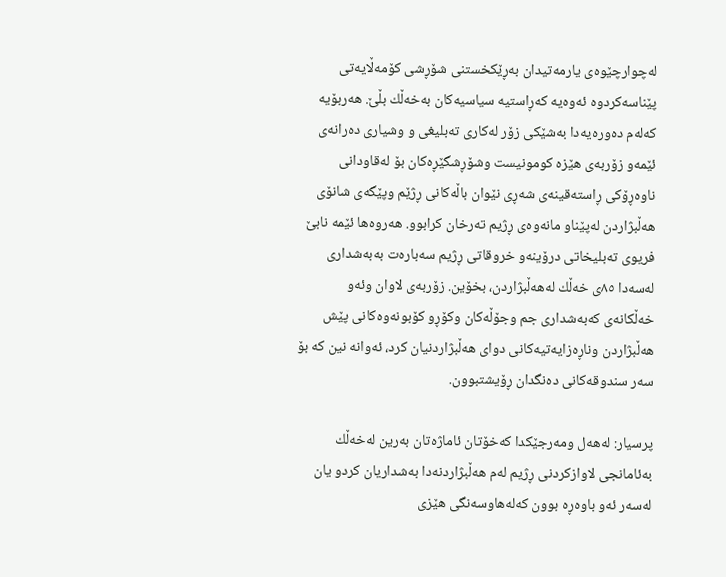له‌چوارچێوه‌ی یارمه‌تیدان به‌ڕێكخستنی شۆڕشی كۆمه‌ڵایه‌تی پێناسه‌كردوه‌ ئه‌وه‌یه‌ كه‌ڕاستیه‌ سیاسیه‌كان به‌خه‌ڵك بڵێ. هه‌ربۆیه‌ كه‌له‌م ده‌وره‌یه‌دا به‌شێكی زۆر له‌كاری ته‌بلیغی و وشیاری ده‌رانه‌ی ئێمه‌و زۆربه‌ی هێزه‌ كومونیست وشۆڕشگێڕه‌كان بۆ له‌قاودانی ناوه‌ڕۆكی ڕاسته‌قینه‌ی شه‌ڕی نێوان باڵه‌كانی ڕژێم وپێگه‌ی شانۆی هه‌ڵبژاردن له‌پێناو مانه‌وه‌ی ڕژیم ته‌رخان كرابوو. هه‌روه‌ها ئێمه‌ نابێ فریوی ته‌بلیخاتی درۆینه‌و خروقاتی ڕژیم سه‌باره‌ت به‌به‌شداری له‌سه‌دا ٨٥ی خه‌ڵك له‌هه‌ڵبژاردن، بخۆین. زۆربه‌ی لاوان وئه‌و خه‌ڵكانه‌ی كه‌به‌شداری جم وجۆڵه‌كان وكۆڕو كۆبونه‌وه‌كانی پێش هه‌ڵبژاردن وناڕه‌زایه‌تیه‌كانی دوای هه‌ڵبژاردنیان كرد، ئه‌وانه‌ نین كه‌ بۆ سه‌ر سندوقه‌كانی ده‌نگدان ڕۆیشتبوون.

پرسیار: له‌هه‌ل ومه‌رجێكدا كه‌خۆتان ئاماژه‌تان به‌رین له‌خه‌ڵك به‌ئامانجی لاوازكردنی ڕژیم له‌م هه‌ڵبژاردنه‌دا به‌شداریان كردو یان له‌سه‌ر ئه‌و باوه‌ڕه‌ بوون كه‌له‌هاوسه‌نگی هێزی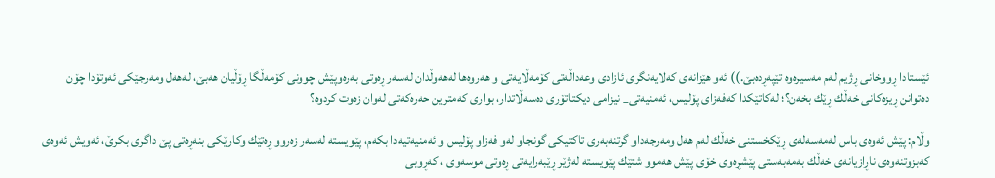ئێستادا ڕووخانی ڕژیم له‌م مه‌سیره‌وه‌ تێپه‌ڕده‌بێ.)) ئه‌و هێزانه‌ی كه‌لایه‌نگری ئازادی وعه‌داڵه‌تی كۆمه‌ڵایه‌تی و هه‌روه‌ها له‌هه‌وڵدان له‌سه‌ر ڕه‌وتی به‌ره‌وپێش چوونی كۆمه‌ڵگا ڕۆڵیان هه‌بێ، له‌هه‌ل ومه‌رجێكی ئه‌وتۆدا چۆن ده‌توانن ڕیزه‌كانی خه‌ڵك ڕێك بخه‌ن؟؛ له‌كاتێكدا كه‌فه‌زای پۆلیس، ئه‌منیه‌تی_ نیزامی دیكتاتۆری ده‌سه‌ڵاتدار، بواری كه‌مترین حه‌ره‌كه‌تی له‌وان زه‌وت كردوه‌؟

وڵام: پێش ئه‌وه‌ی باس له‌مه‌سه‌له‌ی ڕێكخستنی خه‌ڵك له‌م هه‌ل ومه‌رجه‌داو گرتنه‌به‌ری تاكتیكی گونجاو له‌و فه‌زاو پۆلیس و ئه‌منیه‌تیه‌دا بكه‌م، پێویسته‌ له‌سه‌ر زه‌روو ڕه‌تێك وكارێكی بنه‌ڕه‌تی پێ داگری بكرێ، ئه‌ویش ئه‌وه‌ی كه‌بزوتنه‌وه‌ی ناڕازیانه‌ی خه‌ڵك به‌مه‌به‌ستی پێشڕه‌وی خۆی پێش هه‌موو شتێك پێویسته‌ له‌ژێر ڕێبه‌رایه‌تی ڕه‌وتی موسه‌وی ، كه‌ڕوبی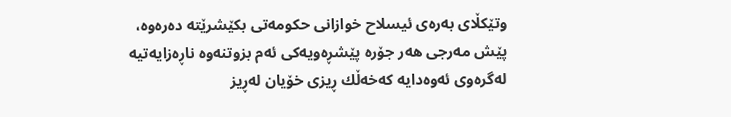وتێكڵای به‌ره‌ی ئیسلاح خوازانی حكومه‌تی بكێشرێته‌ ده‌ره‌وه‌، پێش مه‌رجی هه‌ر جۆره‌ پێشڕه‌ویه‌كی ئه‌م بزوتنه‌وه‌ ناڕه‌زایه‌تیه‌ له‌گره‌وی ئه‌وه‌دایه‌ كه‌خه‌ڵك ڕیزی خۆیان له‌ڕیز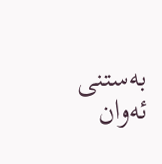به‌ستنی ئه‌وان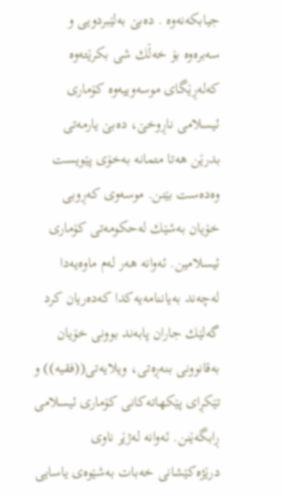جیابكه‌نه‌وه‌ . ده‌بێ به‌‌لێبردویی و سه‌بره‌وه‌ بۆ خه‌ڵك شی بكرێته‌وه‌ كه‌له‌ڕێگای موسه‌وییه‌وه‌ كۆماری ئیسلامی ناڕوخێ، ده‌بێ یارمه‌تی بدرێن هه‌تا متمانه‌ به‌خۆی پێویست وه‌ده‌ست بێنن. موسه‌وی كه‌ڕوبی خۆیان به‌شێك له‌حكومه‌تی كۆماری ئیسلامین. ئه‌وانه‌ هه‌ر له‌م ماوه‌یه‌دا له‌چه‌ند به‌یاننامه‌یه‌كدا كه‌ده‌ریان كرد گه‌لێك جاران پابه‌ند بوونی خۆیان به‌قانوونی بنه‌ڕه‌تی، ویلایه‌تی((فقیه‌)) و تێكڕای پێكهاته‌كانی كۆماری ئیسلامی ڕابگه‌ێنن. ئه‌وانه‌ له‌ژێر ناوی درێژه‌كێشانی خه‌بات به‌شێوه‌ی یاسایی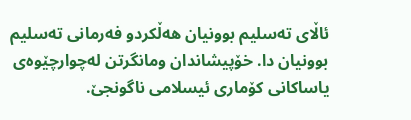ئاڵای ته‌سلیم بوونیان هه‌ڵكردو فه‌رمانی ته‌سلیم بوونیان دا. خۆپیشاندان ومانگرتن له‌چوارچێوه‌ی یاساكانی كۆماری ئیسلامی ناگونجێ.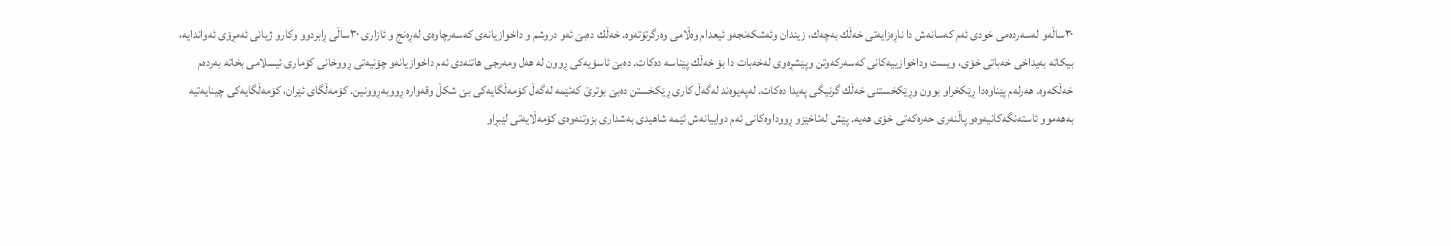٣٠ساڵه‌و له‌سه‌رده‌می خودی ئه‌م كه‌سانه‌ش دا ناڕه‌زایه‌تی خه‌ڵك به‌چه‌ك، زیندان وئه‌شكه‌نجه‌و ئیعدام وه‌ڵامی وه‌رگرتۆته‌وه‌. خه‌ڵك ده‌بێ ئه‌و دروشم و داخوازیانه‌ی كه‌سه‌رچاوه‌ی له‌ڕه‌نج و ئازاری ٣٠ساڵی ڕابردوو وكارو ژیانی ئه‌مڕۆی ئه‌واندایه‌، بیكاته‌ به‌یداخی خه‌باتی خۆی، ویست وداخوازییه‌كانی كه‌سه‌ركه‌وتن وپێشڕه‌وی له‌خه‌بات دا بۆ خه‌ڵك پێناسه‌ ده‌كات. ده‌بێ ئاسۆیه‌كی ڕوون له‌ هه‌ل ومه‌رجی هاتنه‌دی ئه‌م داخوازیانه‌و چۆنیه‌تی ڕووخانی كۆماری ئیسلامی بخاته‌ به‌رده‌م خه‌ڵكه‌وه‌. هه‌رله‌م پێناوه‌دا ڕێكخراو بوون وڕێكخستنی خه‌ڵك گرنیگی په‌یدا ده‌كات. له‌په‌یوه‌ند له‌گه‌ڵ كاری ڕێكخستن ده‌بێ بوترێ كه‌ئێمه‌ له‌گه‌ڵ كۆمه‌ڵگایه‌كی بێ شكڵ وقه‌واره‌ ڕووبه‌ڕوونین. كۆمه‌ڵگای ئێران، كۆمه‌ڵگایه‌كی چینایه‌تیه‌ به‌هه‌موو ئاسته‌نگه‌كانیه‌وه‌و پاڵنه‌ری حه‌ره‌كه‌تی خۆی هه‌یه‌. پێش له‌ئاخێزو ڕووداوه‌كانی ئه‌م دواییانه‌ش ئێمه‌ شاهیدی به‌شداری بزوتنه‌وه‌ی كۆمه‌ڵایه‌تی لێبڕاو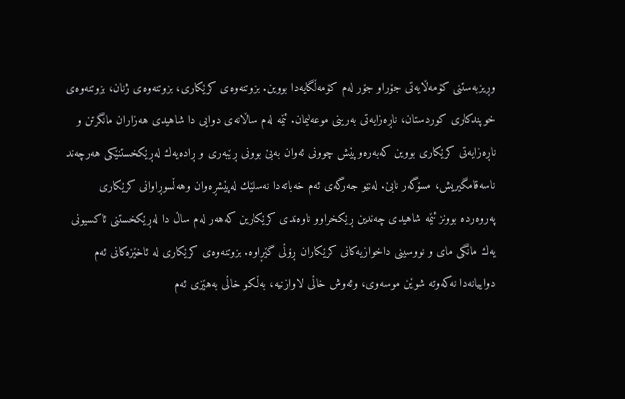وڕیزبه‌ستنی كۆمه‌ڵایه‌تی جۆراو جۆر له‌م كۆمه‌ڵگایه‌دا بووین. بزوتنه‌وه‌ی كرێكاری، بزوتنه‌وه‌ی ژنان، بزوتنه‌وه‌ی خوپندكاری كوردستان، ناڕه‌زایه‌تی به‌رینی موعه‌لیمان. ئێمه‌ له‌م ساڵانه‌ی دوایی دا شاهیدی هه‌زاران مانگرتن و ناڕه‌زایه‌تی كرێكاری بووین كه‌به‌ره‌وپێش چوونی ئه‌وان به‌بێ بوونی ڕێبه‌ری و ڕاده‌یه‌ك له‌ڕێكخستنێكی هه‌رچه‌ند ناسه‌قامگیریش، مسۆگه‌ر نابێ. له‌نێو جه‌رگه‌ی ئه‌م خه‌باته‌دا نه‌سلێك له‌پێشڕه‌وان وهه‌ڵسوڕاوانی كرێكاری په‌روه‌رده‌ بوونز ئێمه‌ شاهیدی چه‌ندین ڕێكخراوو ناوه‌ندی كرێكارین كه‌هه‌ر له‌م ساڵ دا له‌ڕێكخستنی ئاكسیونی یه‌ك مانگی مای و نووسینی داخوازیه‌كانی كرێكاران ڕۆڵی گێڕاوه‌. بزوتنه‌وه‌ی كرێكاری له‌ ئاخێزه‌كانی ئه‌م دواییانه‌دا نه‌كه‌وته‌ شوێن موسه‌وی، وئه‌وش خاڵی لاوازنیه‌، به‌ڵكو خاڵی به‌هێزی ئه‌م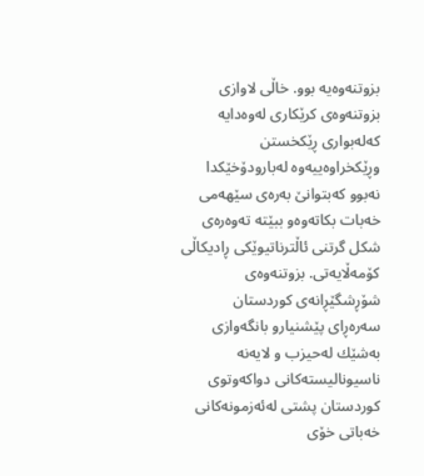بزوتنه‌وه‌یه‌ بوو. خاڵی لاوازی بزوتنه‌وه‌ی كرێكاری له‌وه‌دایه‌ كه‌له‌بواری ڕێكخستن وڕێكخراوه‌ییه‌وه‌ له‌بارودۆخێكدا نه‌بوو كه‌بتوانێ به‌ره‌ی سێهه‌می خه‌بات بكاته‌وه‌و ببێته‌ ته‌وه‌ره‌ی شكل گرتنی ئاڵترناتیوێكی ڕادیكاڵی كۆمه‌ڵایه‌تی. بزوتنه‌وه‌ی شۆڕشگێڕانه‌ی كوردستان سه‌ره‌ڕای پێشنیارو بانگه‌وازی به‌شێك له‌حیزب و لایه‌نه‌ ناسیونالیسته‌كانی دواكه‌وتوی كوردستان پشتی له‌ئه‌زمونه‌كانی خه‌باتی خۆی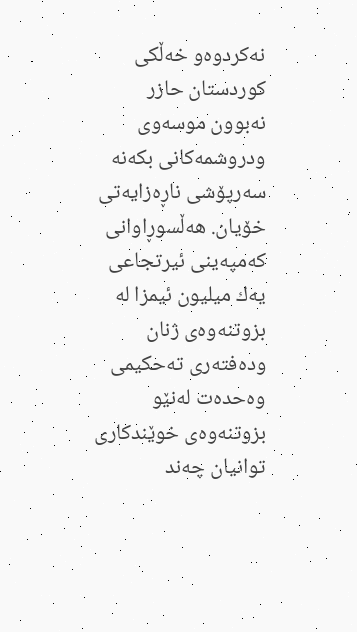نه‌كردوه‌و خه‌ڵكی كوردستان حازر نه‌بوون موسه‌وی ودروشمه‌كانی بكه‌نه‌ سه‌رپۆشی ناڕه‌زایه‌تی خۆیان. هه‌ڵسوڕاوانی كه‌مپه‌ینی ئیرتجاعی یه‌ك میلیون ئیمزا له‌ بزوتنه‌وه‌ی ژنان وده‌فته‌ری ته‌حكیمی وه‌حده‌ت له‌نێو بزوتنه‌وه‌ی خوێندكاری توانیان چه‌ند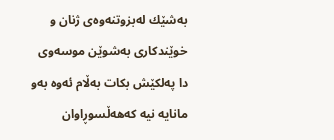به‌شێك له‌بزوتنه‌وه‌ی ژنان و خوێندكاری به‌شوێن موسه‌وی دا په‌لكێش بكات به‌ڵام ئه‌وه‌ به‌و مانایه‌ نیه‌ كه‌هه‌ڵسوڕاوان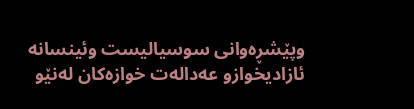وپێشڕه‌وانی سوسیالیست وئینسانه‌ ئازادیخوازو عه‌داله‌ت خوازه‌كان له‌نێو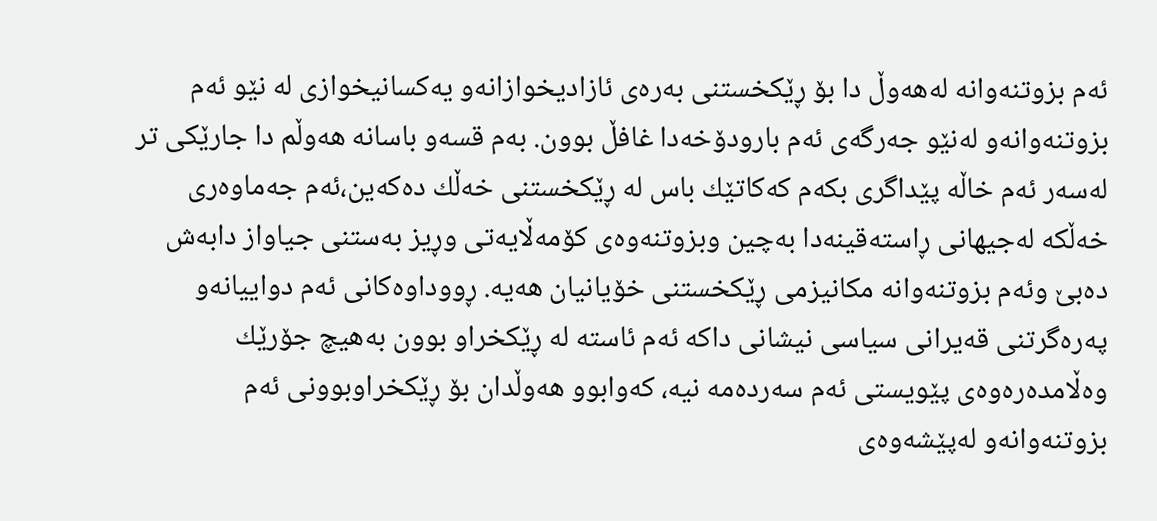ئه‌م بزوتنه‌وانه‌ له‌هه‌وڵ دا بۆ ڕێكخستنی به‌ره‌ی ئازادیخوازانه‌و یه‌كسانیخوازی له‌ نێو ئه‌م بزوتنه‌وانه‌و له‌نێو جه‌رگه‌ی ئه‌م بارودۆخه‌دا غافڵ بوون. به‌م قسه‌و باسانه‌ هه‌وڵم دا جارێكی تر له‌سه‌ر ئه‌م خاڵه‌ پێداگری بكه‌م كه‌كاتێك باس له‌ ڕێكخستنی خه‌ڵك ده‌كه‌ین،ئه‌م جه‌ماوه‌ری خه‌ڵكه‌ له‌جیهانی ڕاسته‌قینه‌دا به‌چین وبزوتنه‌وه‌ی كۆمه‌ڵایه‌تی وڕیز به‌ستنی جیاواز دابه‌ش ده‌بێ وئه‌م بزوتنه‌وانه‌ مكانیزمی ڕێكخستنی خۆیانیان هه‌یه‌. ڕووداوه‌كانی ئه‌م دواییانه‌و په‌ره‌گرتنی قه‌یرانی سیاسی نیشانی داكه‌ ئه‌م ئاسته‌ له‌ ڕێكخراو بوون به‌هیچ جۆرێك وه‌ڵامده‌ره‌وه‌ی پێویستی ئه‌م سه‌رده‌مه‌ نیه‌، كه‌وابوو هه‌وڵدان بۆ ڕێكخراوبوونی ئه‌م بزوتنه‌وانه‌و له‌پێشه‌وه‌ی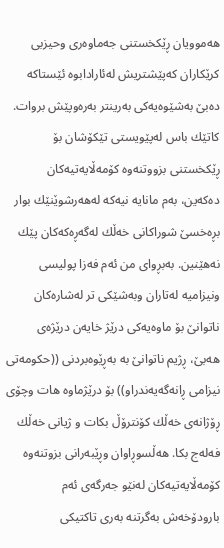هه‌موویان ڕێكخستنی جه‌ماوه‌ری وحیزبی كرێكاران كه‌پێشتریش له‌ئارادابوه‌ ئێستاكه‌ ده‌بێ به‌شێوه‌یه‌كی به‌رینتر به‌ره‌وپێش بروات. كاتێك باس له‌پێویستی تێكۆشان بۆ ڕێكخستنی بزووتنه‌وه‌ كۆمه‌ڵایه‌تیه‌كان ده‌كه‌ین، به‌م مانایه‌ نیه‌كه‌ له‌هه‌رشوێنێك بوار بڕه‌خسێ شوراكانی خه‌ڵك له‌گه‌ڕه‌كه‌كان پێك نه‌هێنین. به‌بڕوای من ئه‌م فه‌زا پولیسی ونیزامیه‌ له‌تاران وبه‌شێكی تر له‌شاره‌كان ناتوانێ بۆ ماوه‌یه‌كی درێژ خایه‌ن درێژه‌ی هه‌بێ، ڕژیم ناتوانێ به‌ به‌ڕێوه‌بردنی ((حكومه‌تی نیزامی ڕانه‌گه‌یه‌ندراو)) بۆ درێژماوه‌ هات وچۆی ڕۆژانه‌ی خه‌ڵك كۆنترۆڵ بكات و ژیانی خه‌ڵك فه‌له‌ج بكا. هه‌ڵسوڕاوان وڕێبه‌رانی بزوتنه‌وه‌ كۆمه‌ڵایه‌تیه‌كان له‌نێو جه‌رگه‌ی ئه‌م بارودۆخه‌ش به‌گرتنه‌ به‌ری تاكتیكی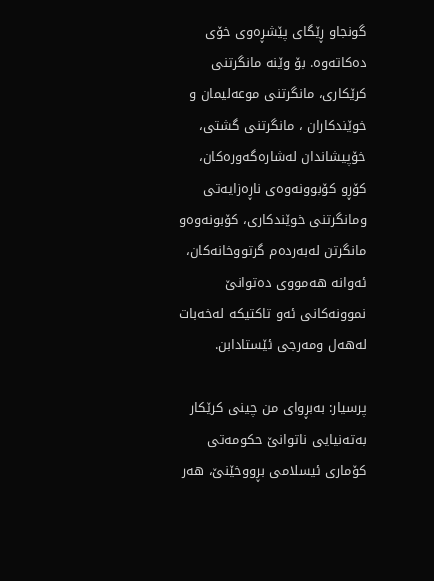گونجاو ڕێگای پێشڕه‌وی خۆی ده‌كاته‌وه‌. بۆ وێنه‌ مانگرتنی كرێكاری، مانگرتنی موعه‌لیمان و خوێندكاران ، مانگرتنی گشتی، خۆپیشاندان له‌شاره‌گه‌وره‌كان، كۆڕو كۆبوونه‌وه‌ی ناڕه‌زایه‌تی ومانگرتنی خوێندكاری، كۆبونه‌وه‌و مانگرتن له‌به‌رده‌م گرتووخانه‌كان، ئه‌وانه‌ هه‌مووی ده‌توانێ نموونه‌كانی ئه‌و تاكتیكه‌ له‌خه‌بات له‌هه‌ل ومه‌رجی ئێستادابن.

پرسیار: به‌بڕوای من چینی كرێكار به‌ته‌نیایی ناتوانێ حكومه‌تی كۆماری ئیسلامی بڕووخێنێ، هه‌ر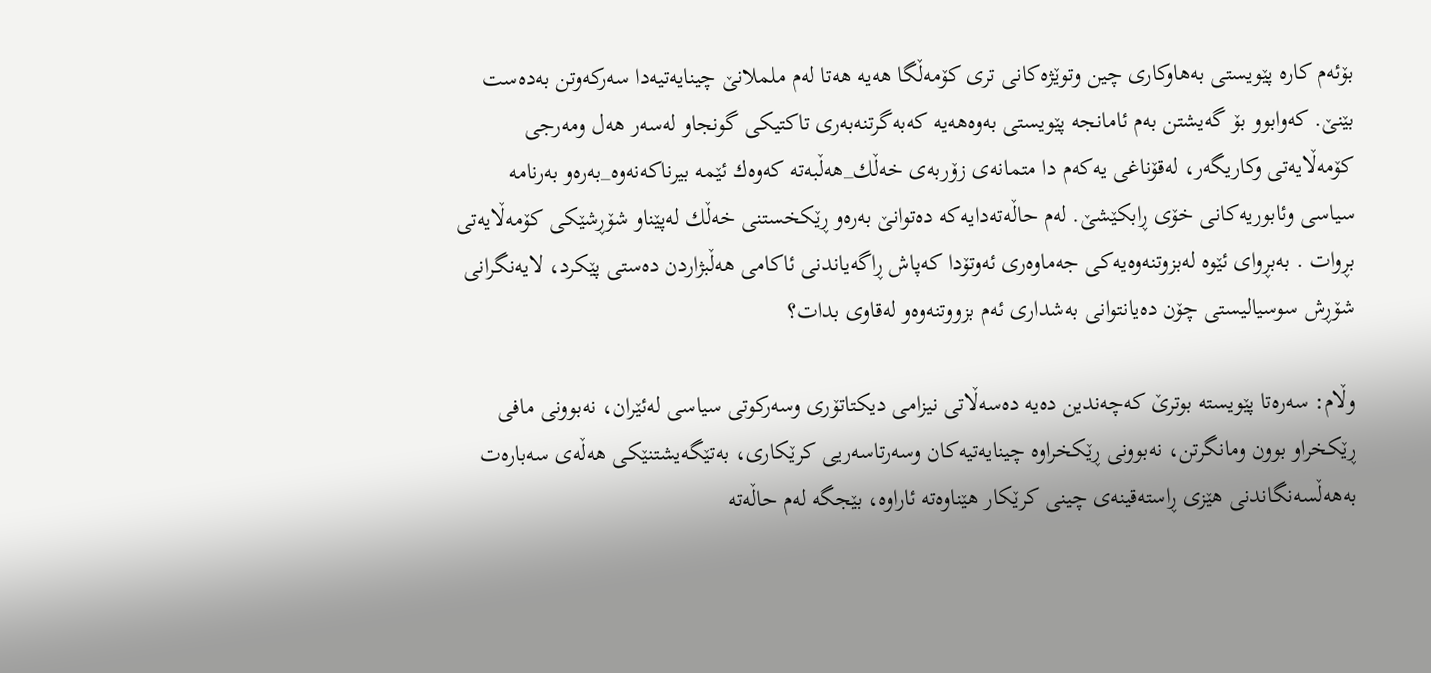بۆئه‌م كاره‌ پێویستی به‌هاوكاری چین وتوێژه‌كانی تری كۆمه‌ڵگا هه‌یه‌ هه‌تا له‌م ململانێ چینایه‌تیه‌دا سه‌ركه‌وتن به‌ده‌ست بێنێ. كه‌وابوو بۆ گه‌یشتن به‌م ئامانجه‌ پێویستی به‌وه‌هه‌یه‌ كه‌به‌گرتنه‌به‌ری تاكتیكی گونجاو له‌سه‌ر هه‌ل ومه‌رجی كۆمه‌ڵایه‌تی وكاریگه‌ر، له‌قۆناغی یه‌كه‌م دا متمانه‌ی زۆربه‌ی خه‌ڵك_هه‌ڵبه‌ته‌ كه‌وه‌ك ئێمه‌ بیرناكه‌نه‌وه‌_به‌ره‌و به‌رنامه‌ سیاسی وئابوریه‌كانی خۆی ڕابكێشێ. له‌م حاڵه‌ته‌دایه‌كه‌ ده‌توانێ به‌ره‌و ڕێكخستنی خه‌ڵك له‌پێناو شۆڕشێكی كۆمه‌ڵایه‌تی بڕوات . به‌بڕوای ئێوه‌ له‌بزوتنه‌وه‌یه‌كی جه‌ماوه‌ری ئه‌وتۆدا كه‌پاش ڕاگه‌یاندنی ئاكامی هه‌ڵبژاردن ده‌ستی پێكرد، لایه‌نگرانی شۆڕش سوسیالیستی چۆن ده‌یانتوانی به‌شداری ئه‌م بزووتنه‌وه‌و له‌قاوی بدات؟

وڵام: سه‌ره‌تا پێویسته‌ بوترێ كه‌چه‌ندین ده‌یه‌ ده‌سه‌ڵاتی نیزامی دیكتاتۆری وسه‌ركوتی سیاسی له‌ئێران، نه‌بوونی مافی ڕێكخراو بوون ومانگرتن، نه‌بوونی ڕێكخراوه‌ چینایه‌تیه‌كان وسه‌رتاسه‌ریی كرێكاری، به‌تێگه‌یشتنێكی هه‌ڵه‌ی سه‌باره‌ت به‌هه‌ڵسه‌نگاندنی هێزی ڕاسته‌قینه‌ی چینی كرێكار هێناوه‌ته‌ ئاراوه‌، بێجگه‌ له‌م حاڵه‌ته‌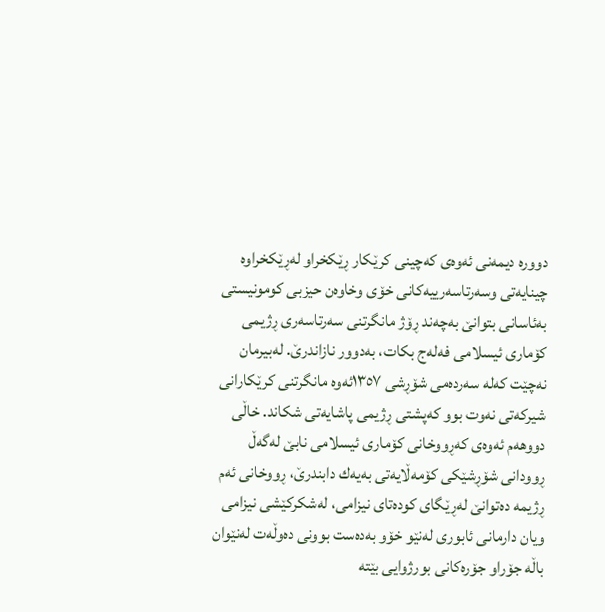دووره‌ دیمه‌نی ئه‌وه‌ی كه‌چینی كرێكار ڕێكخراو له‌ڕێكخراوه‌ چینایه‌تی وسه‌رتاسه‌رییه‌كانی خۆی وخاوه‌ن حیزبی كومونیستی به‌ئاسانی بتوانێ به‌چه‌ند ڕۆژ مانگرتنی سه‌رتاسه‌ری ڕژیمی كۆماری ئیسلامی فه‌له‌ج بكات، به‌دوور نازاندرێ. له‌بیرمان نه‌چێت كه‌له‌ سه‌رده‌می شۆڕشی ١٣٥٧ئه‌وه‌ مانگرتنی كرێكارانی شیركه‌تی نه‌وت بوو كه‌پشتی ڕژیمی پاشایه‌تی شكاند. خاڵی دووهه‌م ئه‌وه‌ی كه‌ڕووخانی كۆماری ئیسلامی نابێ له‌گه‌ڵ ڕوودانی شۆڕشێكی كۆمه‌ڵایه‌تی به‌یه‌ك دابندرێ، ڕووخانی ئه‌م ڕژیمه‌ ده‌توانێ له‌ڕێگای كوده‌تای نیزامی، له‌شكركێشی نیزامی ویان دارمانی ئابوری له‌نێو خۆو به‌ده‌ست بوونی ده‌وڵه‌ت له‌نێوان باڵه‌ جۆراو جۆره‌كانی بورژوایی بێته‌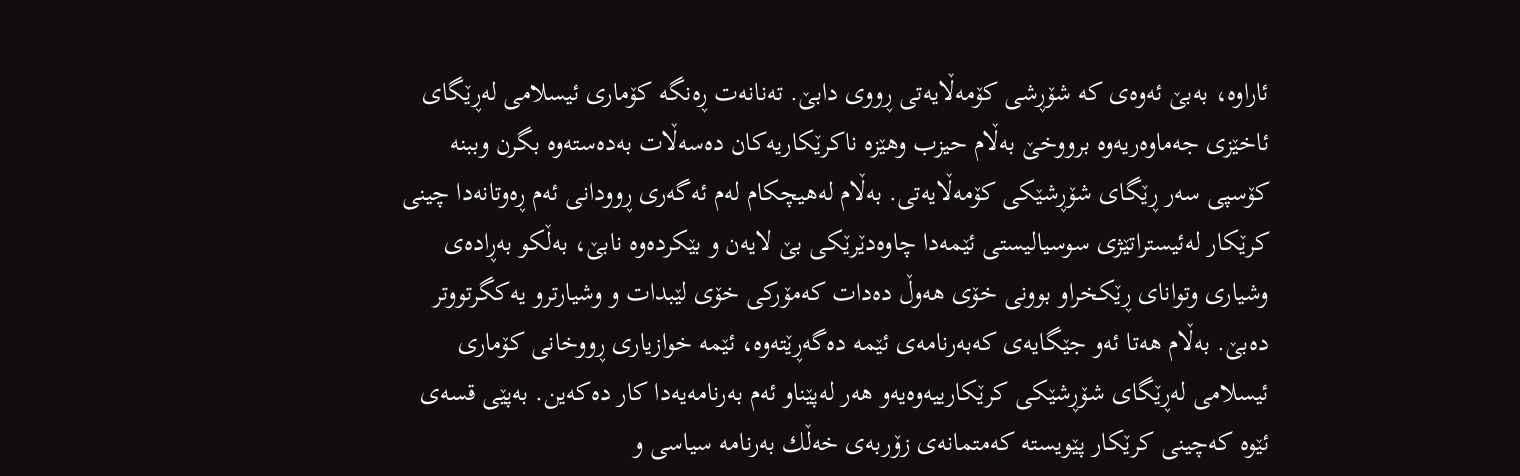ئاراوه‌، به‌بێ ئه‌وه‌ی كه‌ شۆڕشی كۆمه‌ڵایه‌تی ڕووی دابێ. ته‌نانه‌ت ڕه‌نگه‌ كۆماری ئیسلامی له‌ڕێگای ئاخێزی جه‌ماوه‌ریه‌وه‌ برووخێ به‌ڵام حیزب وهێزه‌ ناكرێكاریه‌كان ده‌سه‌ڵات به‌ده‌سته‌وه‌ بگرن وببنه‌ كۆسپی سه‌ر ڕێگای شۆڕشێكی كۆمه‌ڵایه‌تی. به‌ڵام له‌هیچكام له‌م ئه‌گه‌ری ڕوودانی ئه‌م ڕه‌وتانه‌دا چینی كرێكار له‌ئیستراتێژی سوسیالیستی ئێمه‌دا چاوه‌دێرێكی بێ لایه‌ن و بێكرده‌وه‌ نابێ، به‌ڵكو به‌ڕاده‌ی وشیاری وتوانای ڕێكخراو بوونی خۆی هه‌وڵ ده‌دات كه‌مۆركی خۆی لێبدات و وشیارترو یه‌كگرتووتر ده‌بێ. به‌ڵام هه‌تا ئه‌و جێگایه‌ی كه‌به‌رنامه‌ی ئێمه‌ ده‌گه‌ڕێته‌وه‌، ئێمه‌ خوازیاری ڕووخانی كۆماری ئیسلامی له‌ڕێگای شۆڕشێكی كرێكارییه‌وه‌یه‌و هه‌ر له‌پێناو ئه‌م به‌رنامه‌یه‌دا كار ده‌كه‌ین. به‌پێی قسه‌ی ئێوه‌ كه‌چینی كرێكار پێویسته‌ كه‌متمانه‌ی زۆربه‌ی خه‌ڵك به‌رنامه‌ سیاسی و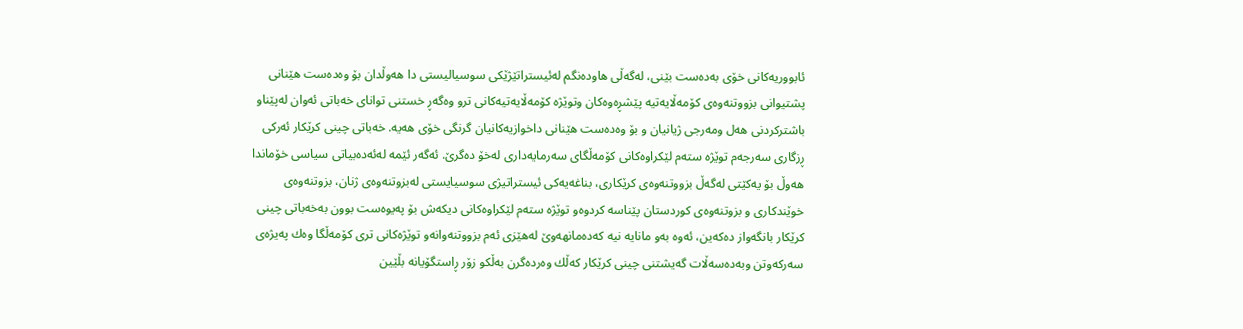ئابووریه‌كانی خۆی به‌ده‌ست بێنی، له‌گه‌ڵی هاوده‌نگم له‌ئیستراتێژێكی سوسیالیستی دا هه‌وڵدان بۆ وه‌ده‌ست هێنانی پشتیوانی بزووتنه‌وه‌ی كۆمه‌ڵایه‌تیه‌ پێشڕه‌وه‌كان وتوێژه‌ كۆمه‌ڵایه‌تیه‌كانی ترو وه‌گه‌ڕ خستنی توانای خه‌باتی ئه‌وان له‌پێناو باشتركردنی هه‌ل ومه‌رجی ژیانیان و بۆ وه‌ده‌ست هێنانی داخوازیه‌كانیان گرنگی خۆی هه‌یه‌. خه‌باتی چینی كرێكار ئه‌ركی ڕزگاری سه‌رجه‌م توێژه‌ سته‌م لێكراوه‌كانی كۆمه‌ڵگای سه‌رمایه‌داری له‌خۆ ده‌گرێ. ئه‌گه‌ر ئێمه‌ له‌ئه‌ده‌بیاتی سیاسی خۆماندا هه‌وڵ بۆ یه‌كێتی له‌گه‌ڵ بزووتنه‌وه‌ی كرێكاری، بناغه‌یه‌كی ئیستراتیژی سوسیایستی له‌بزوتنه‌وه‌ی ژنان، بزوتنه‌وه‌ی خوێندكاری و بزوتنه‌وه‌ی كوردستان پێناسه‌ كردوه‌و توێژه‌ سته‌م لێكراوه‌كانی دیكه‌ش بۆ په‌یوه‌ست بوون به‌خه‌باتی چینی كرێكار بانگه‌واز ده‌كه‌ین، ئه‌وه‌ به‌و مانایه‌ نیه‌ كه‌ده‌مانهه‌وێ له‌هێزی ئه‌م بزووتنه‌وانه‌و توێژه‌كانی تری كۆمه‌ڵگا وه‌ك په‌یژه‌ی سه‌ركه‌وتن وبه‌ده‌سه‌ڵات گه‌یشتنی چینی كرێكار كه‌ڵك وه‌رده‌گرن به‌ڵكو زۆر ڕاستگۆیانه‌ بڵێین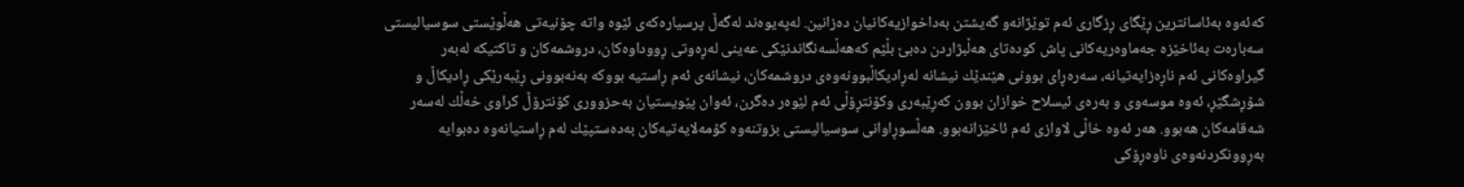كه‌ئه‌وه‌ به‌ئاسانترین ڕێگای ڕزگاری ئه‌م توێژانه‌و گه‌یشتن به‌داخوازیه‌كانیان ده‌زانین. له‌په‌یوه‌ند له‌گه‌ڵ پرسیاره‌كه‌ی ئێوه‌ واته‌ چۆنیه‌تی هه‌ڵوێستی سوسیالیستی سه‌باره‌ت به‌ئاخێزه‌ جه‌ماوه‌ریه‌كانی پاش كوده‌تای هه‌ڵبژاردن ده‌بێ بڵێم كه‌هه‌ڵسه‌نگاندنێكی عه‌ینی له‌ڕه‌وتی ڕووداوه‌كان، دروشمه‌كان و تاكتیكه‌ له‌به‌ر گیراوه‌كانی ئه‌م ناڕه‌زایه‌تیانه‌، سه‌ره‌ڕای بوونی هێندێك نیشانه‌ له‌ڕادیكاڵبوونه‌وه‌ی دروشمه‌كان، نیشانه‌ی ئه‌م ڕاستیه‌ بووكه‌ به‌نه‌بوونی ڕێبه‌رێكی ڕادیكاڵ و شۆڕشگێڕ، ئه‌وه‌ موسه‌وی و به‌ره‌ی ئیسلاح خوازان بوون كه‌ڕێبه‌ری وكۆنتڕۆڵی ئه‌م لێوه‌ر ده‌گرن، ئه‌وان پێویستیان به‌حزووری كۆنترۆڵ كراوی خه‌ڵك له‌سه‌ر شه‌قامه‌كان هه‌بوو. هه‌ر ئه‌وه‌ خاڵی لاوازی ئه‌م ئاخێزانه‌بوو. هه‌ڵسوڕاوانی سوسیالیستی بزوتنه‌وه‌ كۆمه‌لایه‌تیه‌كان به‌ده‌ستپێك له‌م ڕاستیانه‌وه‌ ده‌بوایه‌ به‌ڕوونكردنه‌وه‌ی ناوه‌ڕۆكی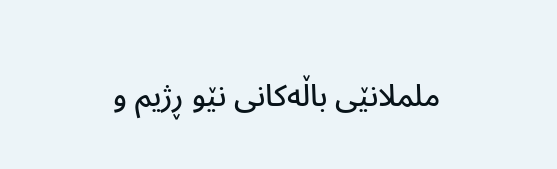ململانێی باڵه‌كانی نێو ڕژیم و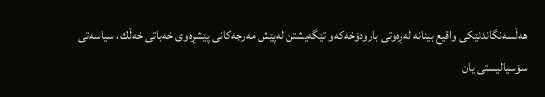هه‌ڵسه‌نگاندنێكی واقیع بینانه‌ له‌ڕه‌وتی بارودۆخه‌كه‌و تێگه‌یشتن له‌پێش مه‌رجه‌كانی پێشڕه‌وی خه‌باتی خه‌ڵك، سیاسه‌تی سۆسیالیستی یان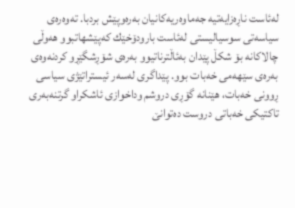له‌ئاست ناڕه‌زایه‌تیه‌ جه‌ماوه‌ریه‌كانیان به‌ره‌وپێش بردبا. ته‌وه‌ره‌ی سیاسه‌تی سوسیالیستی له‌ئاست بارودۆخێك كه‌پێشهاتبوو هه‌وڵی چالاكانه‌ بۆ شكڵ پێدان به‌ئاڵترناتیوو به‌ره‌ی شۆڕشگێڕو كردنه‌وه‌ی به‌ره‌ی سێهه‌می خه‌بات بوو. پێداگری له‌سه‌ر ئیستراتێژی سیاسی ڕوونی خه‌بات، هێنانه‌ گۆڕی دروشم وداخوازی ئاشكراو گرتنه‌به‌ری تاكتیكی خه‌باتی دروست ده‌توانێ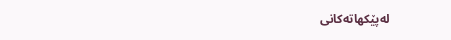له‌پێكهاته‌كانی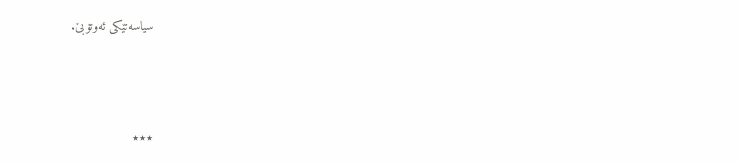سیاسه‌تێكی ئه‌وتۆبێ.



٭٭٭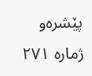پێشره‌و ژماره‌ ٢٧١